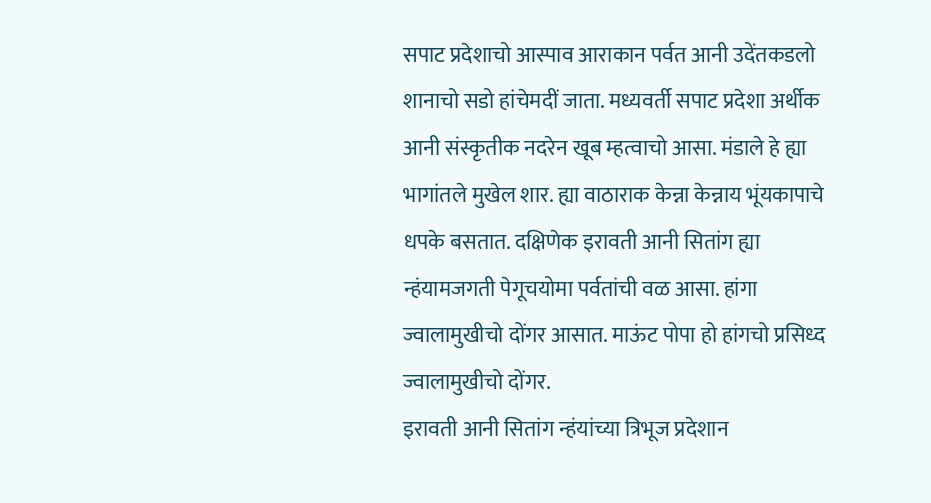सपाट प्रदेशाचो आस्पाव आराकान पर्वत आनी उदेंतकडलो शानाचो सडो हांचेमदीं जाता. मध्यवर्ती सपाट प्रदेशा अर्थीक आनी संस्कृतीक नदरेन खूब म्हत्वाचो आसा. मंडाले हे ह्या भागांतले मुखेल शार. ह्या वाठाराक केन्ना केन्नाय भूंयकापाचे धपके बसतात. दक्षिणेक इरावती आनी सितांग ह्या न्हंयामजगती पेगूचयोमा पर्वतांची वळ आसा. हांगा ज्वालामुखीचो दोंगर आसात. माऊंट पोपा हो हांगचो प्रसिध्द ज्वालामुखीचो दोंगर.
इरावती आनी सितांग न्हंयांच्या त्रिभूज प्रदेशान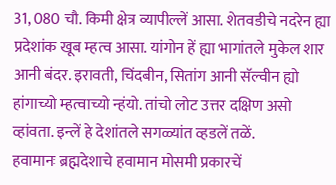31, 080 चौ. किमी क्षेत्र व्यापील्लें आसा. शेतवडीचे नदरेन ह्या प्रदेशांक खूब म्हत्व आसा. यांगोन हें ह्या भागांतले मुकेल शार आनी बंदर. इरावती, चिंदबीन, सितांग आनी सॅल्वीन ह्यो हांगाच्यो म्हत्वाच्यो न्हंयो. तांचो लोट उत्तर दक्षिण असो व्हांवता. इन्लें हे देशांतले सगळ्यांत व्हडलें तळें.
हवामानः ब्रह्मदेशाचे हवामान मोसमी प्रकारचें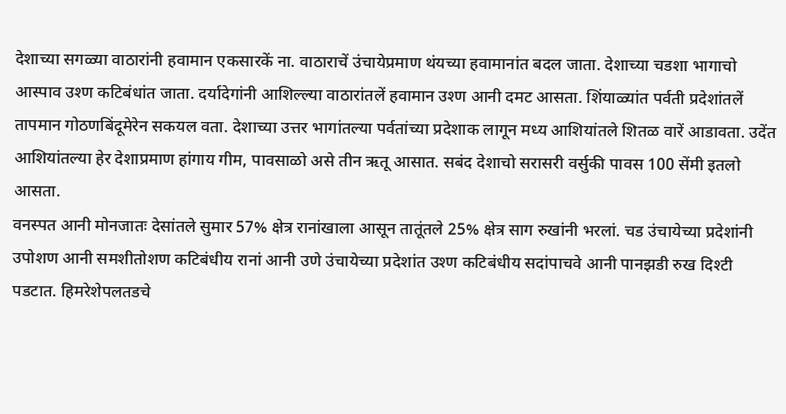देशाच्या सगळ्या वाठारांनी हवामान एकसारकें ना. वाठाराचें उंचायेप्रमाण थंयच्या हवामानांत बदल जाता. देशाच्या चडशा भागाचो आस्पाव उश्ण कटिबंधांत जाता. दर्यादेगांनी आशिल्ल्या वाठारांतलें हवामान उश्ण आनी दमट आसता. शिंयाळ्यांत पर्वती प्रदेशांतलें तापमान गोठणबिंदूमेरेन सकयल वता. देशाच्या उत्तर भागांतल्या पर्वतांच्या प्रदेशाक लागून मध्य आशियांतले शितळ वारें आडावता. उदेंत आशियांतल्या हेर देशाप्रमाण हांगाय गीम, पावसाळो असे तीन ऋतू आसात. सबंद देशाचो सरासरी वर्सुकी पावस 100 सेंमी इतलो आसता.
वनस्पत आनी मोनजातः देसांतले सुमार 57% क्षेत्र रानांखाला आसून तातूंतले 25% क्षेत्र साग रुखांनी भरलां. चड उंचायेच्या प्रदेशांनी उपोशण आनी समशीतोशण कटिबंधीय रानां आनी उणे उंचायेच्या प्रदेशांत उश्ण कटिबंधीय सदांपाचवे आनी पानझडी रुख दिश्टी पडटात. हिमरेशेपलतडचे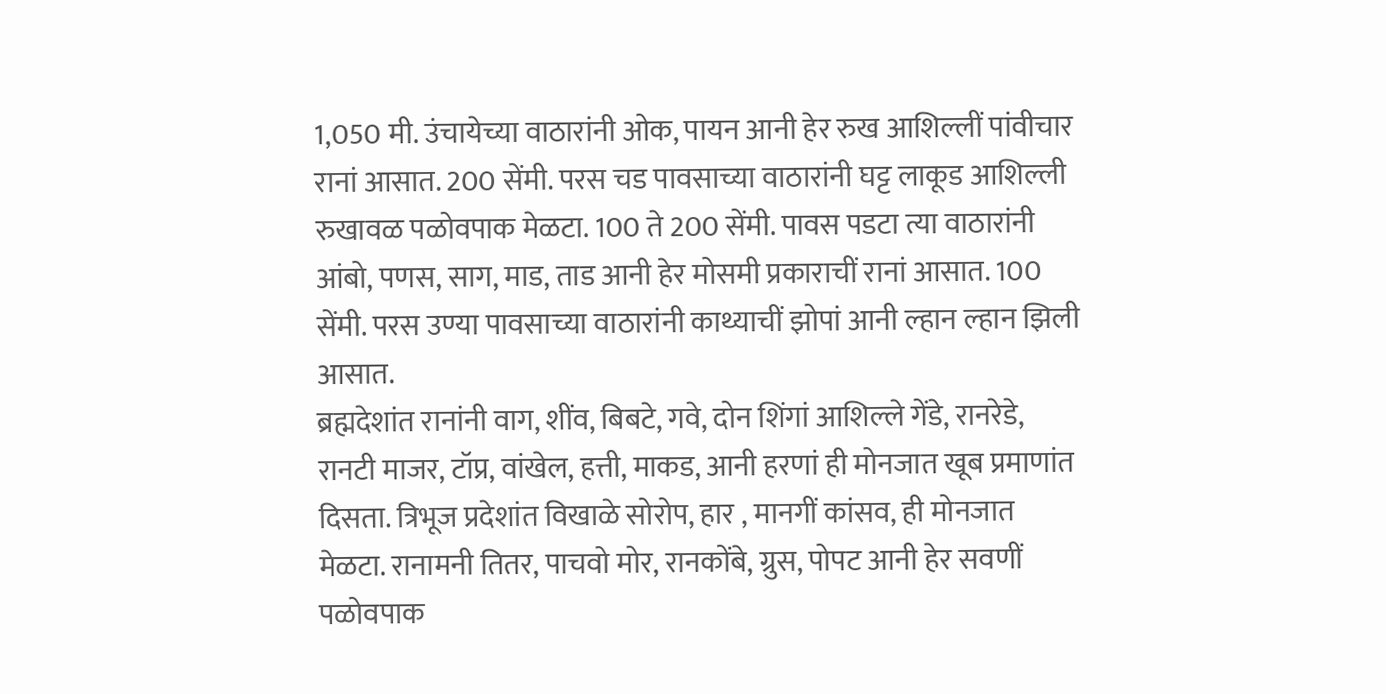1,050 मी. उंचायेच्या वाठारांनी ओक, पायन आनी हेर रुख आशिल्लीं पांवीचार रानां आसात. 200 सेंमी. परस चड पावसाच्या वाठारांनी घट्ट लाकूड आशिल्ली रुखावळ पळोवपाक मेळटा. 100 ते 200 सेंमी. पावस पडटा त्या वाठारांनी आंबो, पणस, साग, माड, ताड आनी हेर मोसमी प्रकाराचीं रानां आसात. 100 सेंमी. परस उण्या पावसाच्या वाठारांनी काथ्याचीं झोपां आनी ल्हान ल्हान झिली आसात.
ब्रह्मदेशांत रानांनी वाग, शींव, बिबटे, गवे, दोन शिंगां आशिल्ले गेंडे, रानरेडे, रानटी माजर, टॉप्र, वांखेल, हत्ती, माकड, आनी हरणां ही मोनजात खूब प्रमाणांत दिसता. त्रिभूज प्रदेशांत विखाळे सोरोप, हार , मानगीं कांसव, ही मोनजात मेळटा. रानामनी तितर, पाचवो मोर, रानकोंबे, ग्रुस, पोपट आनी हेर सवणीं पळोवपाक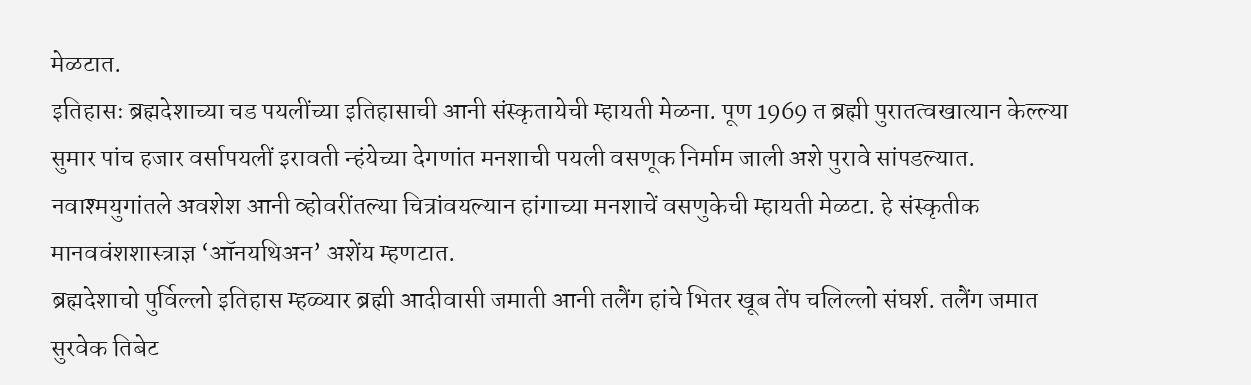मेळटात.
इतिहासः ब्रह्मदेशाच्या चड पयलींच्या इतिहासाची आनी संस्कृतायेची म्हायती मेळना. पूण 1969 त ब्रह्मी पुरातत्वखात्यान केल्ल्या सुमार पांच हजार वर्सापयलीं इरावती न्हंयेच्या देगणांत मनशाची पयली वसणूक निर्माम जाली अशे पुरावे सांपडल्यात. नवाश्मयुगांतले अवशेश आनी व्होवरींतल्या चित्रांवयल्यान हांगाच्या मनशाचें वसणुकेची म्हायती मेळटा. हे संस्कृतीक मानववंशशास्त्राज्ञ ‘ऑनयथिअन’ अशेंय म्हणटात.
ब्रह्मदेशाचो पुर्विल्लो इतिहास म्हळ्यार ब्रह्मी आदीवासी जमाती आनी तलैंग हांचे भितर खूब तेंप चलिल्लो संघर्श. तलैंग जमात सुरवेक तिबेट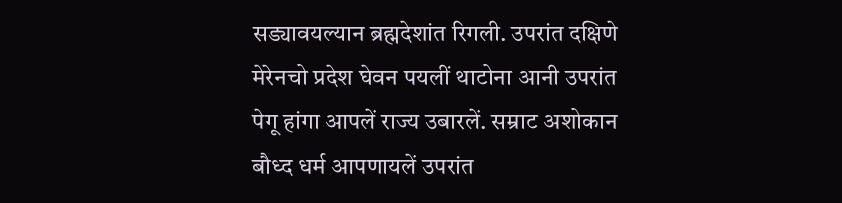सड्यावयल्यान ब्रह्मदेशांत रिगली. उपरांत दक्षिणे मेरेनचो प्रदेश घेवन पयलीं थाटोना आनी उपरांत पेगू हांगा आपलें राज्य उबारलें. सम्राट अशोकान बौध्द धर्म आपणायलें उपरांत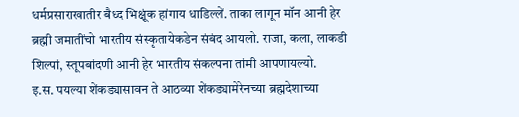धर्मप्रसाराखातीर बैध्द भिक्षूंक हांगाय धाडिल्लें. ताका लागून मॉन आनी हेर ब्रह्मी जमातींचो भारतीय संस्कृतायेकडेन संबंद आयलो. राजा, कला, लाकडी शिल्पां, स्तूपबांदणी आनी हेर भारतीय संकल्पना तांमी आपणायल्यो.
इ.स. पयल्या शेंकड्यासावन ते आठव्या शेंकड्यामेरेनच्या ब्रह्मदेशाच्या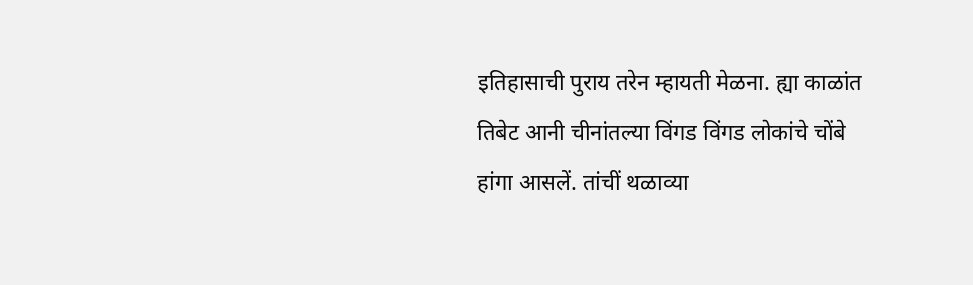इतिहासाची पुराय तरेन म्हायती मेळना. ह्या काळांत तिबेट आनी चीनांतल्या विंगड विंगड लोकांचे चोंबे हांगा आसलें. तांचीं थळाव्या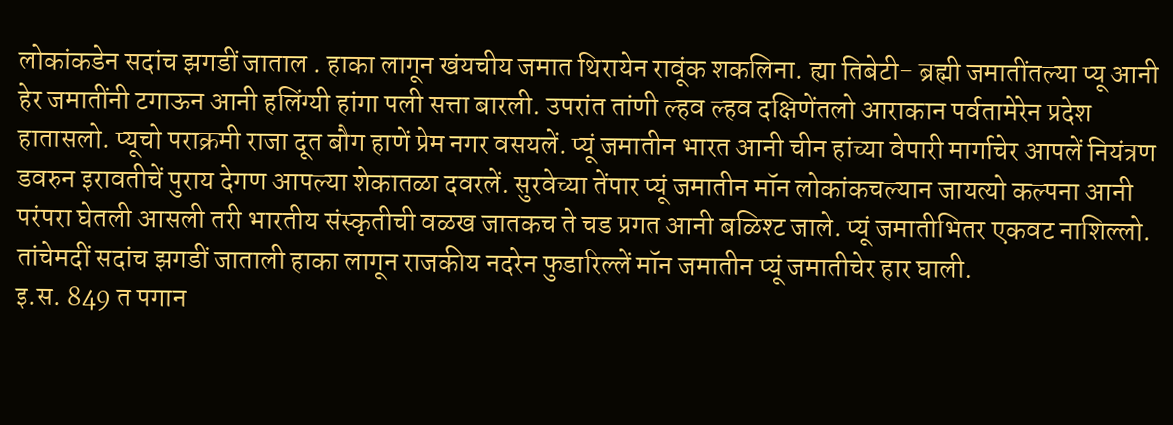लोकांकडेन सदांच झगडीं जाताल . हाका लागून खंयचीय जमात थिरायेन रावूंक शकलिना. ह्या तिबेटी- ब्रह्मी जमातींतल्या प्यू आनी हेर जमातींनी टगाऊन आनी हलिंग्यी हांगा पली सत्ता बारली. उपरांत तांणी ल्हव ल्हव दक्षिणेंतलो आराकान पर्वतामेरेन प्रदेश हातासलो. प्यूचो पराक्रमी राजा दूत बौग हाणें प्रेम नगर वसयलें. प्यूं जमातीन भारत आनी चीन हांच्या वेपारी मार्गाचेर आपलें नियंत्रण डवरुन इरावतीचें पुराय देगण आपल्या शेकातळा दवरलें. सुरवेच्या तेंपार प्यूं जमातीन मॉन लोकांकचल्यान जायत्यो कल्पना आनी परंपरा घेतली आसली तरी भारतीय संस्कृतीची वळख जातकच ते चड प्रगत आनी बळिश्ट जाले. प्यूं जमातीभितर एकवट नाशिल्लो. तांचेमदीं सदांच झगडीं जाताली हाका लागून राजकीय नदरेन फुडारिल्लें मॉन जमातीन प्यूं जमातीचेर हार घाली.
इ.स. 849 त पगान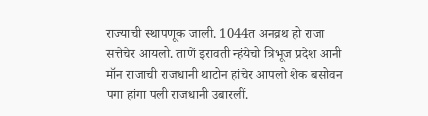राज्याची स्थापणूक जाली. 1044त अनव्रथ हो राजा सत्तेचेर आयलो. ताणें इरावती न्हंयेचो त्रिभूज प्रदेश आनी मॉन राजाची राजधानी थाटोन हांचेर आपलो शेक बसोवन पगा हांगा पली राजधानी उबारलीं.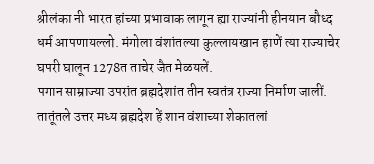श्रीलंका नी भारत हांच्या प्रभावाक लागून ह्या राज्यांनी हीनयान बौध्द धर्म आपणायल्लो. मंगोला वंशांतल्या कुल्लायखान हाणें त्या राज्याचेर घपरी घालून 1278त ताचेर जैत मेळयलें.
पगान साम्राज्या उपरांत ब्रह्मदेशांत तीन स्वतंत्र राज्या निर्माण जालीं. तातूंतले उत्तर मध्य ब्रह्मदेश हें शान वंशाच्या शेकातलां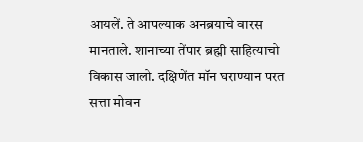आयलें. ते आपल्याक अनब्रयाचे वारस मानताले. शानाच्या तेंपार ब्रह्मी साहित्याचो विकास जालो. दक्षिणेंत मॉन घराण्यान परत सत्ता मोवन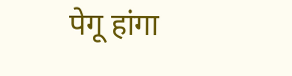पेगू हांगा